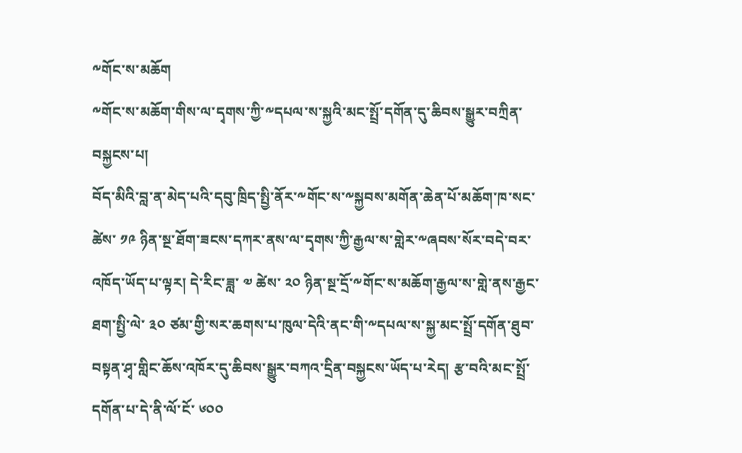༸གོང་ས་མཆོག
༸གོང་ས་མཆོག་གིས་ལ་དྭགས་ཀྱི་༸དཔལ་ས་སྐྱའི་མང་སྤྲོ་དགོན་དུ་ཆིབས་སྒྱུར་བཀྲིན་བསྐྱངས་པ།
བོད་མིའི་བླ་ན་མེད་པའི་དབུ་ཁྲིད་སྤྱི་ནོར་༸གོང་ས་༸སྐྱབས་མགོན་ཆེན་པོ་མཆོག་ཁ་སང་ཚེས་ ༡༩ ཉིན་སྔ་ཐོག་ཟངས་དཀར་ནས་ལ་དྭགས་ཀྱི་རྒྱལ་ས་གླེར་༸ཞབས་སོར་བདེ་བར་འཁོད་ཡོད་པ་ལྟར། དེ་རིང་ཟླ་ ༧ ཚེས་ ༢༠ ཉིན་སྔ་དྲོ་༸གོང་ས་མཆོག་རྒྱལ་ས་གླེ་ནས་རྒྱང་ཐག་སྤྱི་ལེ་ ༣༠ ཙམ་གྱི་སར་ཆགས་པ་ཁུལ་དེའི་ནང་གི་༸དཔལ་ས་སྐྱ་མང་སྤྲོ་དགོན་ཐུབ་བསྟན་ཤྭ་གླིང་ཆོས་འཁོར་དུ་ཆིབས་སྒྱུར་བཀའ་དྲིན་བསྐྱངས་ཡོད་པ་རེད། རྩ་བའི་མང་སྤྲོ་དགོན་པ་དེ་ནི་ལོ་ངོ་ ༦༠༠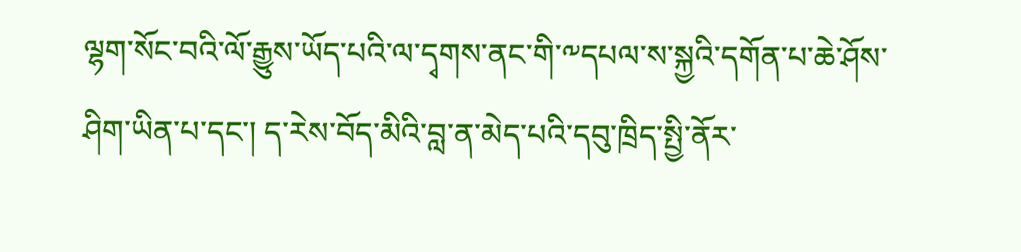ལྷག་སོང་བའི་ལོ་རྒྱུས་ཡོད་པའི་ལ་དྭགས་ནང་གི་༸དཔལ་ས་སྐྱའི་དགོན་པ་ཆེ་ཤོས་ཤིག་ཡིན་པ་དང་། ད་རེས་བོད་མིའི་བླ་ན་མེད་པའི་དབུ་ཁྲིད་སྤྱི་ནོར་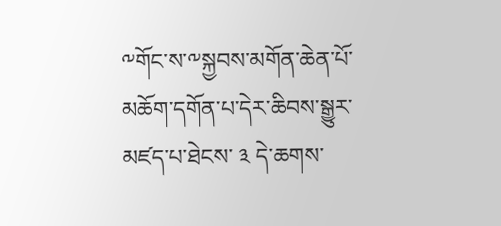༸གོང་ས་༸སྐྱབས་མགོན་ཆེན་པོ་མཆོག་དགོན་པ་དེར་ཆིབས་སྒྱུར་མཛད་པ་ཐེངས་ ༣ དེ་ཆགས་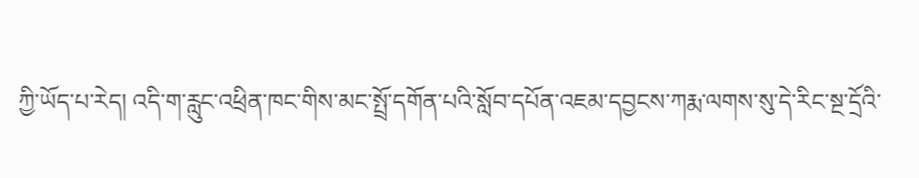ཀྱི་ཡོད་པ་རེད། འདི་ག་རླུང་འཕྲིན་ཁང་གིས་མང་སྤྲོ་དགོན་པའི་སློབ་དཔོན་འཇམ་དབྱངས་ཀརྨ་ལགས་སུ་དེ་རིང་སྔ་དྲོའི་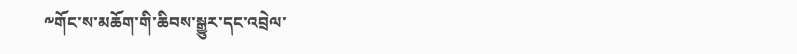༸གོང་ས་མཆོག་གི་ཆིབས་སྒྱུར་དང་འབྲེལ་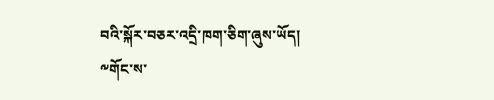བའི་སྐོར་བཅར་འདྲི་ཁག་ཅིག་ཞུས་ཡོད།
༸གོང་ས་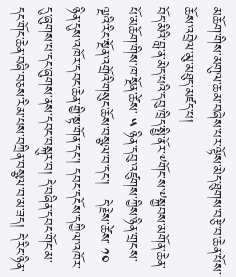མཆོག་གིས་མགུལ་ཆམ་བཞེས་པར་ལྟོས་མེད་ཐུགས་བརྩེ་བ་ཆེན་པོས་ཆོས་འབྲེལ་མུ་མཐུད་མཛད་པ།
བོད་མིའི་བླ་ན་མེད་པའི་དབུ་ཁྲིད་སྤྱི་ནོར་༸གོང་ས་༸སྐྱབས་མགོན་ཆེན་པོ་མཆོག་གིས་ཁ་སྔོན་ཚེས་ ༥ ཉིན་དབུ་འཛུགས་ཀྱིས་ཉིན་གྲངས་ལྔའི་རིང་སྔོན་འགྲོའི་གསུང་ཆོས་བསྩལ་བ་དང་།   དེ་རྗེས་ཚེས་ ༡༠ ཉིན་དུས་འཁོར་དབང་ཆེན་གྱི་སྟ་གོན་དང་། དབང་དངོས་དཀྱིལ་འཁོར་དུ་ཞུགས་པ་དང་ཞུགས་ནས་དབང་བསྐུར་བ། དེ་བཞིན་དབང་གོང་མ་དང་གོང་ཆེན་བཞི་བཅས་རིམ་པས་བཀྲིན་བསྩལ་བ་མ་ཟད། དེ་རིང་ཉིན་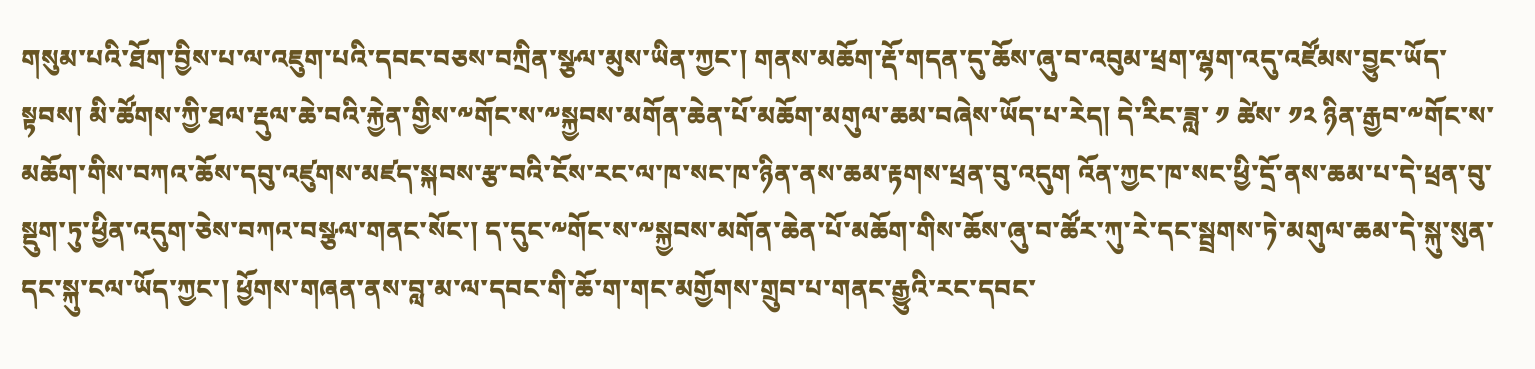གསུམ་པའི་ཐོག་བྱིས་པ་ལ་འཇུག་པའི་དབང་བཅས་བཀྲིན་སྩལ་མུས་ཡིན་ཀྱང་། གནས་མཆོག་རྡོ་གདན་དུ་ཆོས་ཞུ་བ་འབུམ་ཕྲག་ལྷག་འདུ་འཛོམས་བྱུང་ཡོད་སྟབས། མི་ཚོགས་ཀྱི་ཐལ་རྡུལ་ཆེ་བའི་རྐྱེན་གྱིས་༸གོང་ས་༸སྐྱབས་མགོན་ཆེན་པོ་མཆོག་མགུལ་ཆམ་བཞེས་ཡོད་པ་རེད། དེ་རིང་ཟླ་ ༡ ཚེས་ ༡༢ ཉིན་རྒྱབ་༸གོང་ས་མཆོག་གིས་བཀའ་ཆོས་དབུ་འཛུགས་མཛད་སྐབས་རྩ་བའི་ངོས་རང་ལ་ཁ་སང་ཁ་ཉིན་ནས་ཆམ་རྟགས་ཕྲན་བུ་འདུག འོན་ཀྱང་ཁ་སང་ཕྱི་དྲོ་ནས་ཆམ་པ་དེ་ཕྲན་བུ་སྡུག་ཏུ་ཕྱིན་འདུག་ཅེས་བཀའ་བསྩལ་གནང་སོང་། ད་དུང་༸གོང་ས་༸སྐྱབས་མགོན་ཆེན་པོ་མཆོག་གིས་ཆོས་ཞུ་བ་ཚོར་ཀུ་རེ་དང་སྦྲགས་ཏེ་མགུལ་ཆམ་དེ་སྐུ་སུན་དང་སྐུ་ངལ་ཡོད་ཀྱང་། ཕྱོགས་གཞན་ནས་བླ་མ་ལ་དབང་གི་ཆོ་ག་གང་མགྱོགས་གྲུབ་པ་གནང་རྒྱུའི་རང་དབང་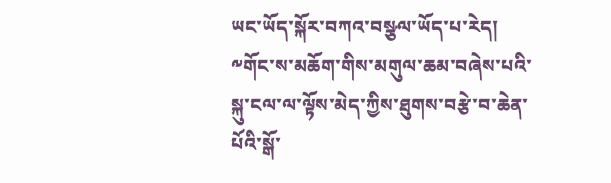ཡང་ཡོད་སྐོར་བཀའ་བསྩལ་ཡོད་པ་རེད།  ༸གོང་ས་མཆོག་གིས་མགུལ་ཆམ་བཞེས་པའི་སྐུ་ངལ་ལ་ལྟོས་མེད་ཀྱིས་ཐུགས་བརྩེ་བ་ཆེན་པོའི་སྒོ་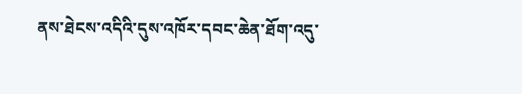ནས་ཐེངས་འདིའི་དུས་འཁོར་དབང་ཆེན་ཐོག་འདུ་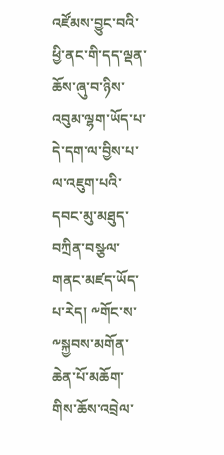འཛོམས་བྱུང་བའི་ཕྱི་ནང་གི་དད་ལྡན་ཆོས་ཞུ་བ་ཉིས་འབུམ་ལྷག་ཡོད་པ་དེ་དག་ལ་བྱིས་པ་ལ་འཇུག་པའི་དབང་མུ་མཐུད་བཀྲིན་བསྩལ་གནང་མཛད་ཡོད་པ་རེད། ༸གོང་ས་༸སྐྱབས་མགོན་ཆེན་པོ་མཆོག་གིས་ཆོས་འབྲེལ་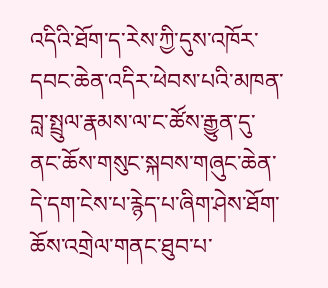འདིའི་ཐོག་ད་རེས་ཀྱི་དུས་འཁོར་དབང་ཆེན་འདིར་ཕེབས་པའི་མཁན་བླ་སྤྲུལ་རྣམས་ལ་ང་ཚོས་རྒྱུན་དུ་ནང་ཆོས་གསུང་སྐབས་གཞུང་ཆེན་དེ་དག་ངེས་པ་རྙེད་པ་ཞིག་ཤེས་ཐོག་ཆོས་འགྲེལ་གནང་ཐུབ་པ་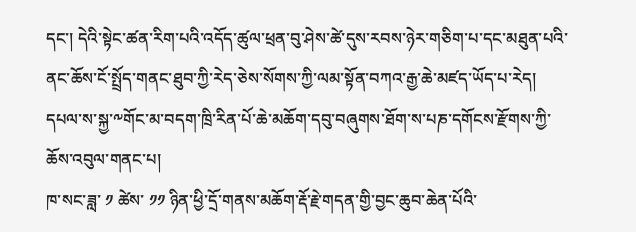དང་། དེའི་སྟེང་ཚན་རིག་པའི་འདོད་ཚུལ་ཕྲན་བུ་ཤེས་ཚེ་དུས་རབས་ཉེར་གཅིག་པ་དང་མཐུན་པའི་ནང་ཆོས་ངོ་སྤྲོད་གནང་ཐུབ་ཀྱི་རེད་ཅེས་སོགས་ཀྱི་ལམ་སྟོན་བཀའ་རྒྱ་ཆེ་མཛད་ཡོད་པ་རེད།
དཔལ་ས་སྐྱ་༸གོང་མ་བདག་ཁྲི་རིན་པོ་ཆེ་མཆོག་དབུ་བཞུགས་ཐོག་ས་པཎ་དགོངས་རྫོགས་ཀྱི་ཆོས་འབུལ་གནང་པ།
ཁ་སང་ཟླ་ ༡ ཚེས་ ༡༡ ཉིན་ཕྱི་དྲོ་གནས་མཆོག་རྡོ་རྗེ་གདན་གྱི་བྱང་ཆུབ་ཆེན་པོའི་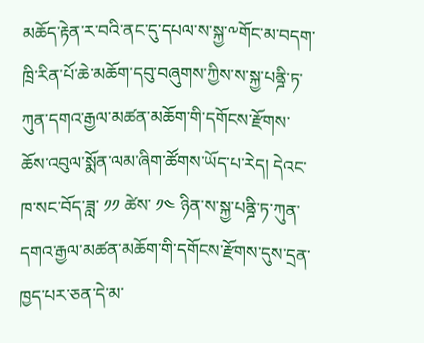མཆོད་རྟེན་ར་བའི་ནང་དུ་དཔལ་ས་སྐྱ་༸གོང་མ་བདག་ཁྲི་རིན་པོ་ཆེ་མཆོག་དབུ་བཞུགས་ཀྱིས་ས་སྐྱ་པནྜི་ཏ་ཀུན་དགའ་རྒྱལ་མཚན་མཆོག་གི་དགོངས་རྫོགས་ཆོས་འབུལ་སྨོན་ལམ་ཞིག་ཚོགས་ཡོད་པ་རེད། དེའང་ཁ་སང་བོད་ཟླ་ ༡༡ ཚེས་ ༡༤ ཉིན་ས་སྐྱ་པནྜི་ཏ་ཀུན་དགའ་རྒྱལ་མཚན་མཆོག་གི་དགོངས་རྫོགས་དུས་དྲན་ཁྱད་པར་ཅན་དེ་མ་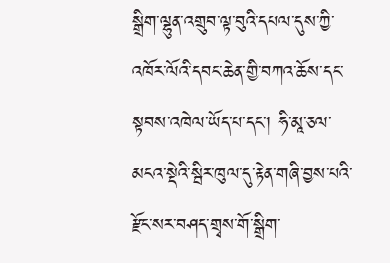སྒྲིག་ལྷུན་འགྲུབ་ལྟ་བུའི་དཔལ་དུས་ཀྱི་འཁོར་ལོའི་དབང་ཆེན་གྱི་བཀའ་ཆོས་དང་སྟབས་འཁེལ་ཡོད་པ་དང་། ཧི་མཱ་ཅལ་མངའ་སྡེའི་སྦིར་ཁུལ་དུ་རྟེན་གཞི་བྱས་པའི་རྫོང་སར་བཤད་གྲྭས་གོ་སྒྲིག་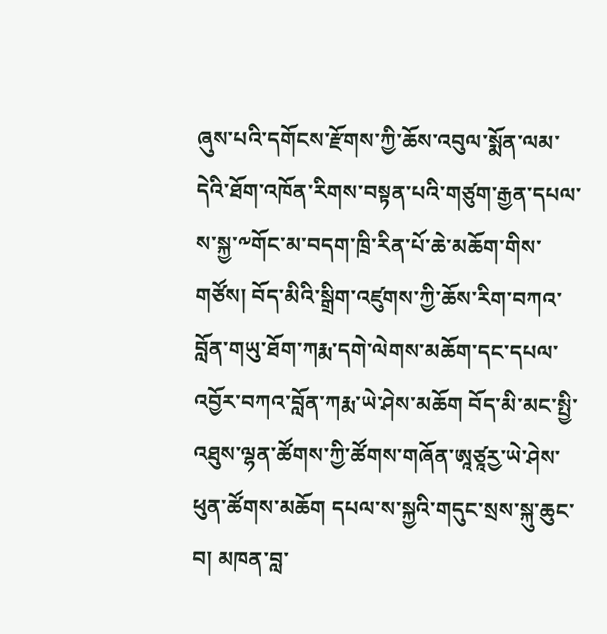ཞུས་པའི་དགོངས་རྫོགས་ཀྱི་ཆོས་འབུལ་སྨོན་ལམ་དེའི་ཐོག་འཁོན་རིགས་བསྟན་པའི་གཙུག་རྒྱན་དཔལ་ས་སྐྱ་༸གོང་མ་བདག་ཁྲི་རིན་པོ་ཆེ་མཆོག་གིས་གཙོས། བོད་མིའི་སྒྲིག་འཛུགས་ཀྱི་ཆོས་རིག་བཀའ་བློན་གཡུ་ཐོག་ཀརྨ་དགེ་ལེགས་མཆོག་དང་དཔལ་འབྱོར་བཀའ་བློན་ཀརྨ་ཡེ་ཤེས་མཆོག བོད་མི་མང་སྤྱི་འཐུས་ལྷན་ཚོགས་ཀྱི་ཚོགས་གཞོན་ཨཱཙཱརྱ་ཡེ་ཤེས་ཕུན་ཚོགས་མཆོག དཔལ་ས་སྐྱའི་གདུང་སྲས་སྐུ་ཆུང་བ། མཁན་བླ་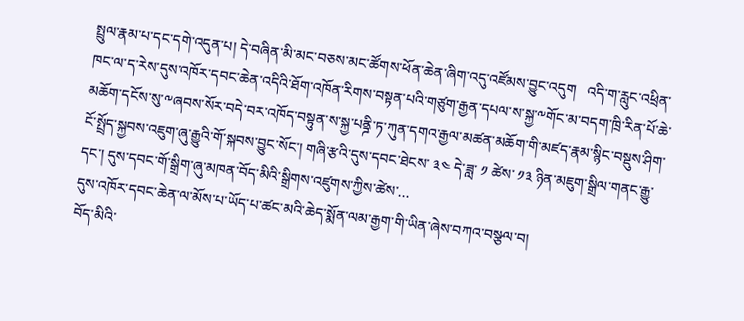སྤྲུལ་རྣམ་པ་དང་དགེ་འདུན་པ། དེ་བཞིན་མི་མང་བཅས་མང་ཚོགས་ཕོན་ཆེན་ཞིག་འདུ་འཛོམས་བྱུང་འདུག   འདི་ག་རླུང་འཕྲིན་ཁང་ལ་ད་རེས་དུས་འཁོར་དབང་ཆེན་འདིའི་ཐོག་འཁོན་རིགས་བསྟན་པའི་གཙུག་རྒྱན་དཔལ་ས་སྐྱ་༸གོང་མ་བདག་ཁྲི་རིན་པོ་ཆེ་མཆོག་དངོས་སུ་༸ཞབས་སོར་བདེ་བར་འཁོད་བསྟུན་ས་སྐྱ་པནྜི་ཏ་ཀུན་དགའ་རྒྱལ་མཚན་མཆོག་གི་མཛད་རྣམ་སྙིང་བསྡུས་ཤིག་ངོ་སྤྲོད་སྐྱབས་འཇུག་ཞུ་རྒྱུའི་གོ་སྐབས་བྱུང་སོང་། གཞི་རྩའི་དུས་དབང་ཐེངས་ ༣༤ དེ་ཟླ་ ༡ ཚེས་ ༡༣ ཉིན་མཇུག་སྒྲིལ་གནང་རྒྱུ་དང་། དུས་དབང་གོ་སྒྲིག་ཞུ་མཁན་བོད་མིའི་སྒྲིགས་འཛུགས་ཀྱིས་ཚེས་...
དུས་འཁོར་དབང་ཆེན་ལ་མོས་པ་ཡོད་པ་ཚང་མའི་ཆེད་སྨོན་ལམ་རྒྱག་གི་ཡིན་ཞེས་བཀའ་བསྩལ་བ།
བོད་མིའི་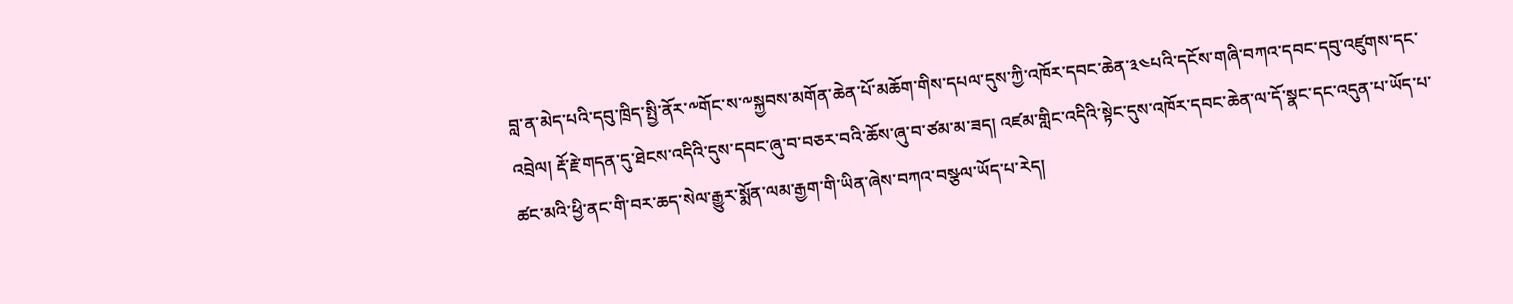བླ་ན་མེད་པའི་དབུ་ཁྲིད་སྤྱི་ནོར་༸གོང་ས་༸སྐྱབས་མགོན་ཆེན་པོ་མཆོག་གིས་དཔལ་དུས་ཀྱི་འཁོར་དབང་ཆེན་༣༤པའི་དངོས་གཞི་བཀའ་དབང་དབུ་འཛུགས་དང་འབྲེལ། རྡོ་རྗེ་གདན་དུ་ཐེངས་འདིའི་དུས་དབང་ཞུ་བ་བཅར་བའི་ཆོས་ཞུ་བ་ཙམ་མ་ཟད། འཛམ་གླིང་འདིའི་སྟེང་དུས་འཁོར་དབང་ཆེན་ལ་དོ་སྣང་དང་འདུན་པ་ཡོད་པ་ཚང་མའི་ཕྱི་ནང་གི་བར་ཆད་སེལ་རྒྱུར་སྨོན་ལམ་རྒྱག་གི་ཡིན་ཞེས་བཀའ་བསྩལ་ཡོད་པ་རེད།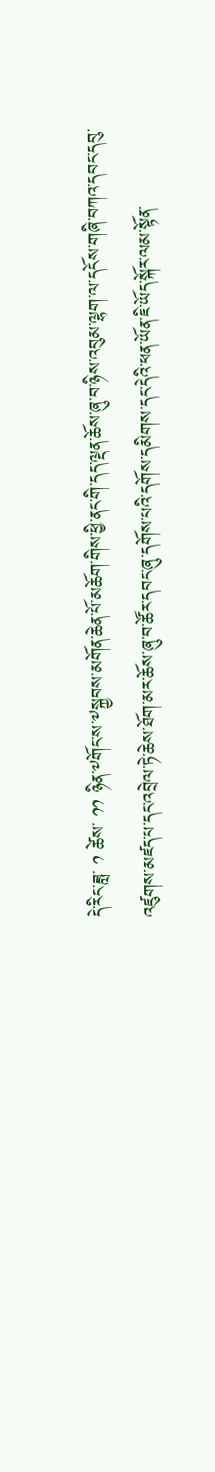དེ་རིང་ཟླ་ ༡ ཚེས་ ༡༡ ཉིན་༸གོང་ས་༸སྐྱབས་མགོན་ཆེན་པོ་མཆོག་གིས་ཕྱི་ནང་གི་དད་ལྡན་ཆོས་ཞུ་བ་ཉིས་འབུམ་ལྷག་ལ་དངོས་གཞི་བཀའ་དབང་དབུ་འཛུགས་མཛད་པ་དང་འབྲེལ་ཏེ་ཆེས་ཐོག་མར་ཆོས་ཞུ་བ་ཚོར་དབང་ཞུ་དགོས་པའི་དགོས་དམིགས་དང་དེའི་ཕན་ཡོན་ཇི་ཡོད་སྐོར་ལམ་སྟོན་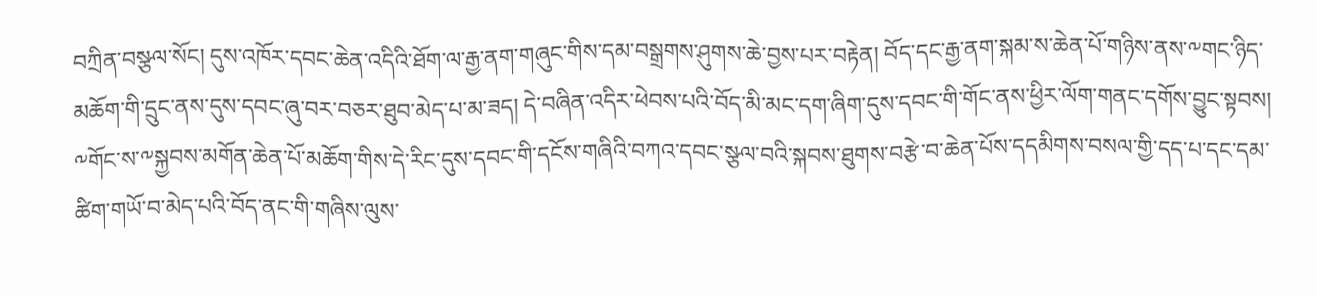བཀྲིན་བསྩལ་སོང། དུས་འཁོར་དབང་ཆེན་འདིའི་ཐོག་ལ་རྒྱ་ནག་གཞུང་གིས་དམ་བསྒྲགས་ཤུགས་ཆེ་བྱས་པར་བརྟེན། བོད་དང་རྒྱ་ནག་སྐམ་ས་ཆེན་པོ་གཉིས་ནས་༸གང་ཉིད་མཆོག་གི་དྲུང་ནས་དུས་དབང་ཞུ་བར་བཅར་ཐུབ་མེད་པ་མ་ཟད། དེ་བཞིན་འདིར་ཕེབས་པའི་བོད་མི་མང་དག་ཞིག་དུས་དབང་གི་གོང་ནས་ཕྱིར་ལོག་གནང་དགོས་བྱུང་སྟབས། ༸གོང་ས་༸སྐྱབས་མགོན་ཆེན་པོ་མཆོག་གིས་དེ་རིང་དུས་དབང་གི་དངོས་གཞིའི་བཀའ་དབང་སྩལ་བའི་སྐབས་ཐུགས་བརྩེ་བ་ཆེན་པོས་དདམིགས་བསལ་གྱི་དད་པ་དང་དམ་ཚིག་གཡོ་བ་མེད་པའི་བོད་ནང་གི་གཞིས་ལུས་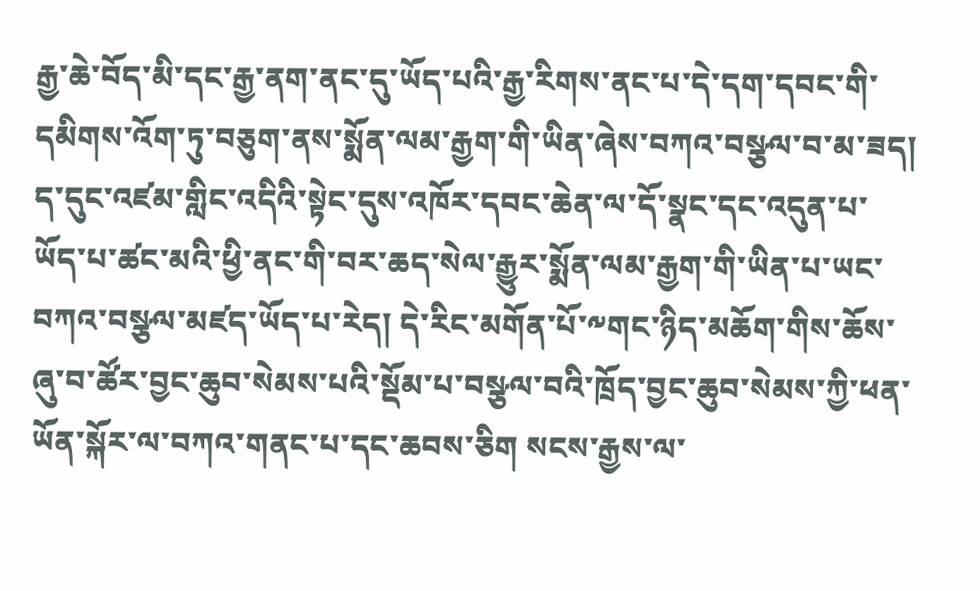རྒྱ་ཆེ་བོད་མི་དང་རྒྱ་ནག་ནང་དུ་ཡོད་པའི་རྒྱ་རིགས་ནང་པ་དེ་དག་དབང་གི་དམིགས་འོག་ཏུ་བཅུག་ནས་སྨོན་ལམ་རྒྱག་གི་ཡིན་ཞེས་བཀའ་བསྩལ་བ་མ་ཟད། ད་དུང་འཛམ་གླིང་འདིའི་སྟེང་དུས་འཁོར་དབང་ཆེན་ལ་དོ་སྣང་དང་འདུན་པ་ཡོད་པ་ཚང་མའི་ཕྱི་ནང་གི་བར་ཆད་སེལ་རྒྱུར་སྨོན་ལམ་རྒྱག་གི་ཡིན་པ་ཡང་བཀའ་བསྩལ་མཛད་ཡོད་པ་རེད། དེ་རིང་མགོན་པོ་༸གང་ཉིད་མཆོག་གིས་ཆོས་ཞུ་བ་ཚོར་བྱང་ཆུབ་སེམས་པའི་སྡོམ་པ་བསྩལ་བའི་ཁྲོད་བྱང་ཆུབ་སེམས་ཀྱི་ཕན་ཡོན་སྐོར་ལ་བཀའ་གནང་པ་དང་ཆབས་ཅིག སངས་རྒྱས་ལ་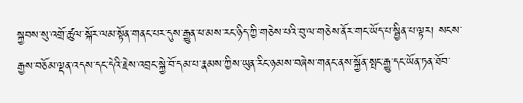སྐྱབས་སུ་འགྲོ་ཚུལ་སྐོར་ལམ་སྟོན་གནང་པར་དུས་རྒྱུན་ཕ་མས་རང་ཉིད་ཀྱི་གཅེས་པའི་བུ་ལ་གཅེས་ནོར་གང་ཡོད་པ་སྦྱིན་པ་ལྟར། སངས་རྒྱས་བཅོམ་ལྡན་འདས་དང་དེའི་རྗེས་འབྲང་སྐྱེ་བོ་དམ་པ་རྣམས་ཀྱིས་ཡུན་རིང་ཉམས་བཞེས་གནང་ནས་སྐྱོན་སྤང་རྒྱུ་དང་ཡོན་ཏན་ཐོབ་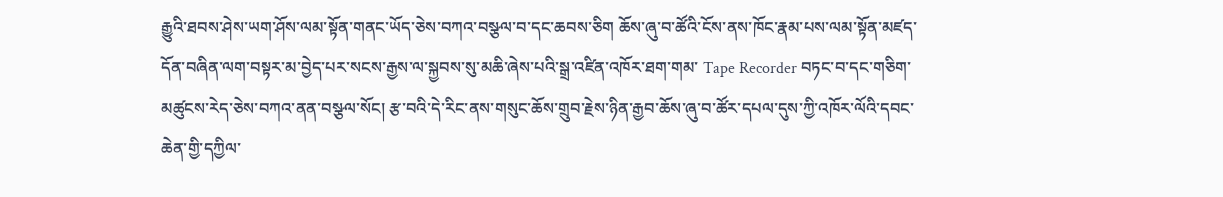རྒྱུའི་ཐབས་ཤེས་ཡག་ཤོས་ལམ་སྟོན་གནང་ཡོད་ཅེས་བཀའ་བསྩལ་བ་དང་ཆབས་ཅིག ཆོས་ཞུ་བ་ཚོའི་ངོས་ནས་ཁོང་རྣམ་པས་ལམ་སྟོན་མཛད་དོན་བཞིན་ལག་བསྟར་མ་བྱེད་པར་སངས་རྒྱས་ལ་སྐྱབས་སུ་མཆི་ཞེས་པའི་སྒྲ་འཛིན་འཁོར་ཐག་གམ་ Tape Recorder བཏང་བ་དང་གཅིག་མཚུངས་རེད་ཅེས་བཀའ་ནན་བསྩལ་སོང། རྩ་བའི་དེ་རིང་ནས་གསུང་ཆོས་གྲུབ་རྗེས་ཉིན་རྒྱབ་ཆོས་ཞུ་བ་ཚོར་དཔལ་དུས་ཀྱི་འཁོར་ལོའི་དབང་ཆེན་གྱི་དཀྱིལ་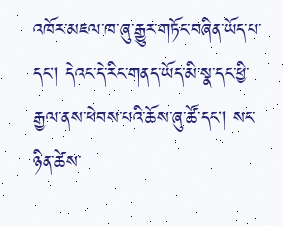འཁོར་མཇལ་ཁ་ཞུ་རྒྱུར་གཏོང་བཞིན་ཡོད་པ་དང། དེའང་དེ་རིང་གནད་ཡོད་མི་སྣ་དང་ཕྱི་རྒྱལ་ནས་ཕེབས་པའི་ཆོས་ཞུ་ཚོ་དང། སང་ཉིན་ཚེས་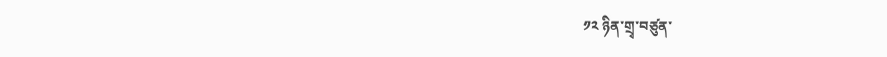༡༢ ཉིན་གྲྭ་བཙུན་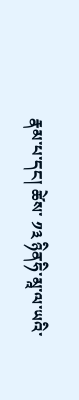རྣམ་པ་དང། ཚེས་ ༡༣ ཉིནཧི་མཱ་ལ་ཡའི་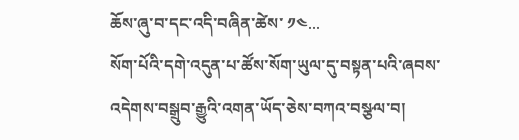ཆོས་ཞུ་བ་དང་འདི་བཞིན་ཚེས་ ༡༤...
སོག་པོའི་དགེ་འདུན་པ་ཚོས་སོག་ཡུལ་དུ་བསྟན་པའི་ཞབས་འདེགས་བསྒྲུབ་རྒྱུའི་འགན་ཡོད་ཅེས་བཀའ་བསྩལ་བ།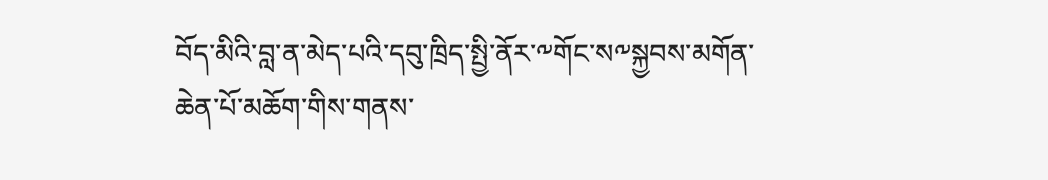བོད་མིའི་བླ་ན་མེད་པའི་དབུ་ཁྲིད་སྤྱི་ནོར་༸གོང་ས༸སྐྱབས་མགོན་ཆེན་པོ་མཆོག་གིས་གནས་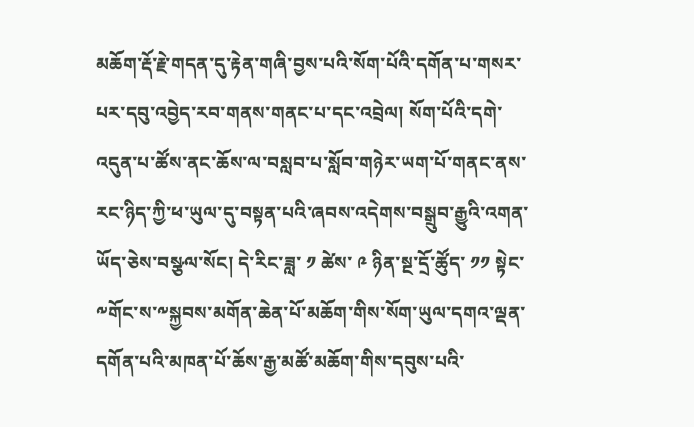མཆོག་རྡོ་རྗེ་གདན་དུ་རྟེན་གཞི་བྱས་པའི་སོག་པོའི་དགོན་པ་གསར་པར་དབུ་འབྱེད་རབ་གནས་གནང་པ་དང་འབྲེལ། སོག་པོའི་དགེ་འདུན་པ་ཚོས་ནང་ཆོས་ལ་བསླབ་པ་སློབ་གཉེར་ཡག་པོ་གནང་ནས་རང་ཉིད་ཀྱི་ཕ་ཡུལ་དུ་བསྟན་པའི་ཞབས་འདེགས་བསྒྲུབ་རྒྱུའི་འགན་ཡོད་ཅེས་བསྩལ་སོང། དེ་རིང་ཟླ་ ༡ ཚེས་ ༩ ཉིན་སྔ་དྲོ་ཚོུད་ ༡༡ སྟེང་༸གོང་ས་༸སྐྱབས་མགོན་ཆེན་པོ་མཆོག་གིས་སོག་ཡུལ་དགའ་ལྡན་དགོན་པའི་མཁན་པོ་ཆོས་རྒྱ་མཚོ་མཆོག་གིས་དབུས་པའི་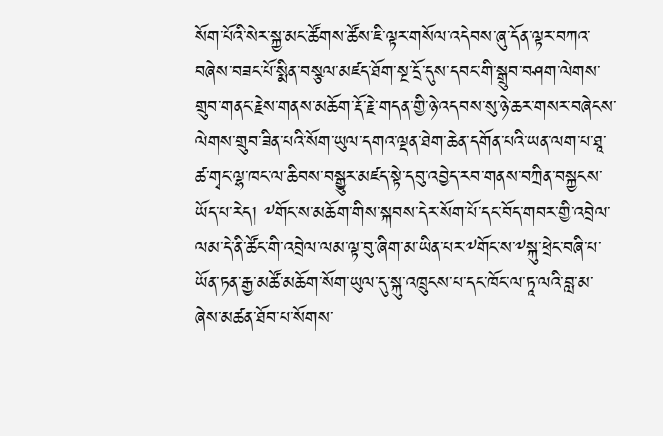སོག་པོའི་སེར་སྐྱ་མང་ཚོགས་ཚོས་ཇི་ལྟར་གསོལ་འདེབས་ཞུ་དོན་ལྟར་བཀའ་བཞེས་བཟང་པོ་སྨིན་བསྩལ་མཛད་ཐོག་སྔ་དྲོ་དུས་དབང་གི་སྒྲུབ་བཤག་ལེགས་གྲུབ་གནང་རྗེས་གནས་མཆོག་རྡོ་རྗེ་གདན་གྱི་ཉེ་འདབས་སུ་ཉེ་ཆར་གསར་བཞེངས་ལེགས་གྲུབ་ཟིན་པའི་སོག་ཡུལ་དགའ་ལྡན་ཐེག་ཆེན་དགོན་པའི་ཡན་ལག་པ་ཐཱ་ཚ་གྭང་ལྷ་ཁང་ལ་ཆིབས་བསྒྱུར་མཛད་སྟེ་དབུ་འབྱེད་རབ་གནས་བཀྲིན་བསྐྱངས་ཡོད་པ་རེད། ༸གོང་ས་མཆོག་གིས་སྐབས་དེར་སོག་པོ་དང་བོད་གབར་གྱི་འབྲེལ་ལམ་དེ་ནི་ཚོང་གི་འབྲེལ་ལམ་ལྟ་བུ་ཞིག་མ་ཡིན་པར་༸གོང་ས་༸སྐུ་ཕྲེང་བཞི་པ་ཡོན་ཏན་རྒྱ་མཚོ་མཆོག་སོག་ཡུལ་དུ་སྐུ་འཁྲུངས་པ་དང་ཁོང་ལ་ཏཱ་ལའི་བླ་མ་ཞེས་མཚན་ཐོབ་པ་སོགས་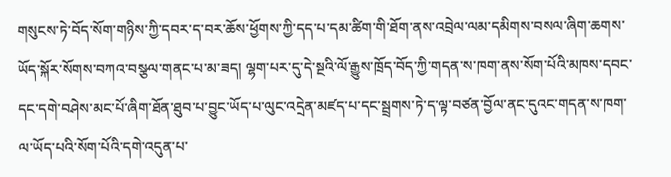གསུངས་ཏེ་བོད་སོག་གཉིས་ཀྱི་དབར་ད་བར་ཆོས་ཕྱོགས་ཀྱི་དད་པ་དམ་ཚིག་གི་ཐོག་ནས་འབྲེལ་ལམ་དམིགས་བསལ་ཞིག་ཆགས་ཡོད་སྐོར་སོགས་བཀའ་བསྩལ་གནང་པ་མ་ཟད། ལྷག་པར་དུ་དེ་སྔའི་ལོ་རྒྱུས་ཁྲོད་བོད་ཀྱི་གདན་ས་ཁག་ནས་སོག་པོའི་མཁས་དབང་དང་དགེ་བཤེས་མང་པོ་ཞིག་ཐོན་ཐུབ་པ་བྱུང་ཡོད་པ་ལུང་འདྲེན་མཛད་པ་དང་སྦྲགས་ཏེ་ད་ལྟ་བཙན་བྱོལ་ནང་དུའང་གདན་ས་ཁག་ལ་ཡོད་པའི་སོག་པོའི་དགེ་འདུན་པ་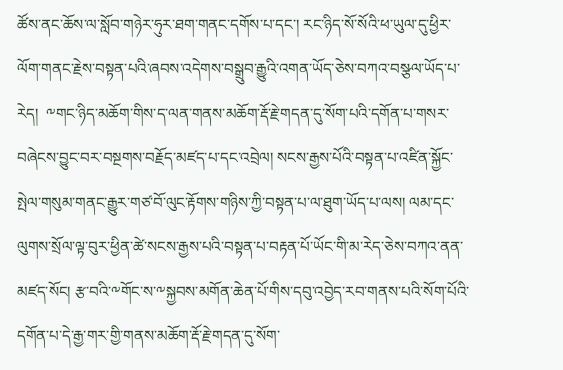ཚོས་ནང་ཆོས་ལ་སློབ་གཉེར་ཧུར་ཐག་གནང་དགོས་པ་དང་། རང་ཉིད་སོ་སོའི་ཕ་ཡུལ་དུ་ཕྱིར་ལོག་གནང་རྗེས་བསྟན་པའི་ཞབས་འདེགས་བསྒྲུབ་རྒྱུའི་འགན་ཡོད་ཅེས་བཀའ་བསྩལ་ཡོད་པ་རེད།  ༸གང་ཉིད་མཆོག་གིས་ད་ལན་གནས་མཆོག་རྡོ་རྗེ་གདན་དུ་སོག་པའི་དགོན་པ་གསར་བཞེངས་བྱུང་བར་བསྔགས་བརྗོད་མཛད་པ་དང་འབྲེལ། སངས་རྒྱས་པོའི་བསྟན་པ་འཛིན་སྐྱོང་སྤེལ་གསུམ་གནང་རྒྱུར་གཙ་བོ་ལུང་རྟོགས་གཉིས་ཀྱི་བསྟན་པ་ལ་ཐུག་ཡོད་པ་ལས། ལམ་དང་ལུགས་སྲོལ་ལྟ་བུར་ཕྱིན་ཚེ་སངས་རྒྱས་པའི་བསྟན་པ་བརྟན་པོ་ཡོང་གི་མ་རེད་ཅེས་བཀའ་ནན་མཛད་སོང། རྩ་བའི་༸གོང་ས་༸སྐྱབས་མགོན་ཆེན་པོ་གིས་དབུ་འབྱེད་རབ་གནས་པའི་སོག་པོའི་དགོན་པ་དེ་རྒྱ་གར་གྱི་གནས་མཆོག་རྡོ་རྗེ་གདན་དུ་སོག་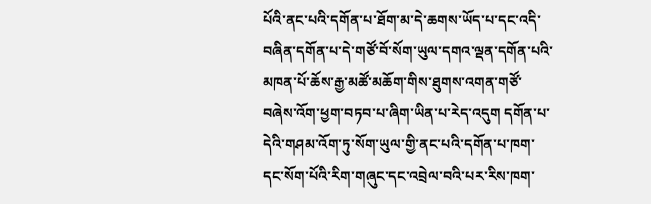པོའི་ནང་པའི་དགོན་པ་ཐོག་མ་དེ་ཆགས་ཡོད་པ་དང་འདི་བཞིན་དགོན་པ་དེ་གཙོ་བོ་སོག་ཡུལ་དགའ་ལྡན་དགོན་པའི་མཁན་པོ་ཆོས་རྒྱ་མཚོ་མཆོག་གིས་ཐུགས་འགན་གཙོ་བཞེས་འོག་ཕྱག་བཏབ་པ་ཞིག་ཡིན་པ་རེད་འདུག དགོན་པ་དེའི་གཤམ་འོག་ཏུ་སོག་ཡུལ་གྱི་ནང་པའི་དགོན་པ་ཁག་དང་སོག་པོའི་རིག་གཞུང་དང་འབྲེལ་བའི་པར་རིས་ཁག་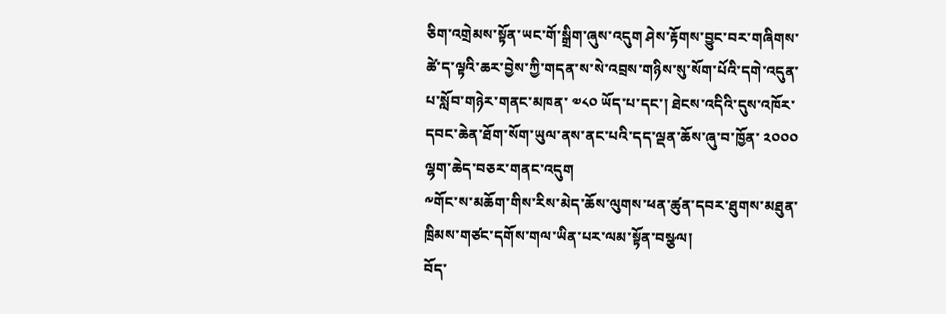ཅིག་འགྲེམས་སྟོན་ཡང་གོ་སྒྲིག་ཞུས་འདུག ཤེས་རྟོགས་བྱུང་བར་གཞིགས་ཚེ་ད་ལྟའི་ཆར་བྱེས་ཀྱི་གདན་ས་སེ་འབྲས་གཉིས་སུ་སོག་པོའི་དགེ་འདུན་པ་སློབ་གཉེར་གནང་མཁན་ ༧༨༠ ཡོད་པ་དང་། ཐེངས་འདིའི་དུས་འཁོར་དབང་ཆེན་ཐོག་སོག་ཡུལ་ནས་ནང་པའི་དད་ལྡན་ཆོས་ཞུ་བ་ཁྱོན་ ༢༠༠༠ ལྷག་ཆེད་བཅར་གནང་འདུག
༸གོང་ས་མཆོག་གིས་རིས་མེད་ཆོས་ལུགས་ཕན་ཚུན་དབར་ཐུགས་མཐུན་ཁྲིམས་གཙང་དགོས་གལ་ཡིན་པར་ལམ་སྟོན་བསྩལ།
བོད་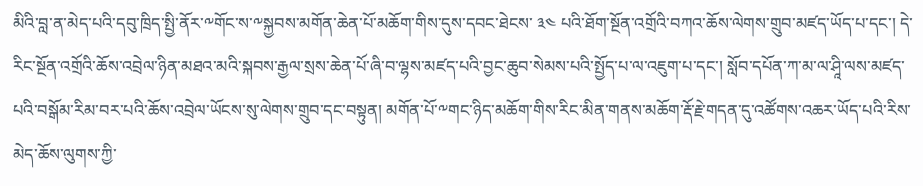མིའི་བླ་ན་མེད་པའི་དབུ་ཁྲིད་སྤྱི་ནོར་༸གོང་ས་༸སྐྱབས་མགོན་ཆེན་པོ་མཆོག་གིས་དུས་དབང་ཐེངས་ ༣༤ པའི་ཐོག་སྔོན་འགྲོའི་བཀའ་ཆོས་ལེགས་གྲུབ་མཛད་ཡོད་པ་དང་། དེ་རིང་སྔོན་འགྲོའི་ཆོས་འབྲེལ་ཉིན་མཐའ་མའི་སྐབས་རྒྱལ་སྲས་ཆེན་པོ་ཞི་བ་ལྷས་མཛད་པའི་བྱང་ཆུབ་སེམས་པའི་སྤྱོད་པ་ལ་འཇུག་པ་དང་། སློབ་དཔོན་ཀ་མ་ལ་ཤཱི་ལས་མཛད་པའི་བསྒོམ་རིམ་བར་པའི་ཆོས་འབྲེལ་ཡོངས་སུ་ལེགས་གྲུབ་དང་བསྟུན། མགོན་པོ་༸གང་ཉིད་མཆོག་གིས་རིང་མིན་གནས་མཆོག་རྡོ་རྗེ་གདན་དུ་འཚོགས་འཆར་ཡོད་པའི་རིས་མེད་ཆོས་ལུགས་ཀྱི་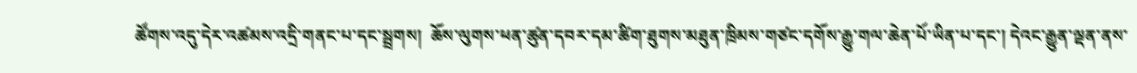ཚོགས་འདུ་དེར་འཚམས་འདྲི་གནང་པ་དང་སྦྲགས།  ཆོས་ལུགས་ཕན་ཚུན་དབར་དམ་ཚིག་ཐུགས་མཐུན་ཁྲིམས་གཙང་དགོས་རྒྱུ་གལ་ཆེན་པོ་ཡིན་པ་དང་། དེའང་རྒྱུན་ལྡན་ནས་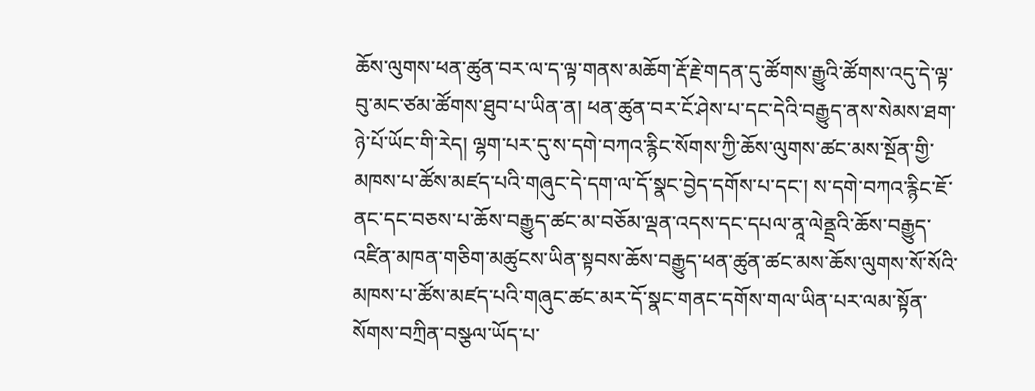ཆོས་ལུགས་ཕན་ཚུན་བར་ལ་ད་ལྟ་གནས་མཆོག་རྡོ་རྗེ་གདན་དུ་ཚོགས་རྒྱུའི་ཚོགས་འདུ་དེ་ལྟ་བུ་མང་ཙམ་ཚོགས་ཐུབ་པ་ཡིན་ན། ཕན་ཚུན་བར་ངོ་ཤེས་པ་དང་དེའི་བརྒྱུད་ནས་སེམས་ཐག་ཉེ་པོ་ཡོང་གི་རེད། ལྷག་པར་དུ་ས་དགེ་བཀའ་རྙིང་སོགས་ཀྱི་ཆོས་ལུགས་ཚང་མས་སྔོན་གྱི་མཁས་པ་ཚོས་མཛད་པའི་གཞུང་དེ་དག་ལ་དོ་སྣང་བྱེད་དགོས་པ་དང་། ས་དགེ་བཀའ་རྙིང་ཇོ་ནང་དང་བཅས་པ་ཆོས་བརྒྱུད་ཚང་མ་བཅོམ་ལྡན་འདས་དང་དཔལ་ནཱ་ལེནྡྲའི་ཆོས་བརྒྱུད་འཛིན་མཁན་གཅིག་མཚུངས་ཡིན་སྟབས་ཆོས་བརྒྱུད་ཕན་ཚུན་ཚང་མས་ཆོས་ལུགས་སོ་སོའི་མཁས་པ་ཚོས་མཛད་པའི་གཞུང་ཚང་མར་དོ་སྣང་གནང་དགོས་གལ་ཡིན་པར་ལམ་སྟོན་སོགས་བཀྲིན་བསྩལ་ཡོད་པ་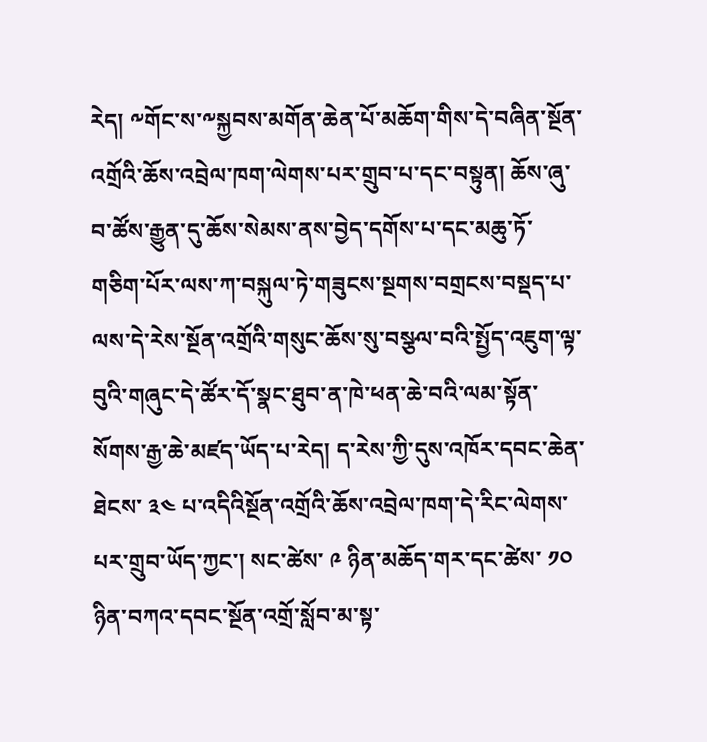རེད། ༸གོང་ས་༸སྐྱབས་མགོན་ཆེན་པོ་མཆོག་གིས་དེ་བཞིན་སྔོན་འགྲོའི་ཆོས་འབྲེལ་ཁག་ལེགས་པར་གྲུབ་པ་དང་བསྟུན། ཆོས་ཞུ་བ་ཚོས་རྒྱུན་དུ་ཆོས་སེམས་ནས་བྱེད་དགོས་པ་དང་མཆུ་ཏོ་གཅིག་པོར་ལས་ཀ་བསྐུལ་ཏེ་གཟུངས་སྔགས་བགྲངས་བསྡད་པ་ལས་དེ་རེས་སྔོན་འགྲོའི་གསུང་ཆོས་སུ་བསྩལ་བའི་སྤྱོད་འཇུག་ལྟ་བུའི་གཞུང་དེ་ཚོར་དོ་སྣང་ཐུབ་ན་ཁེ་ཕན་ཆེ་བའི་ལམ་སྟོན་སོགས་རྒྱ་ཆེ་མཛད་ཡོད་པ་རེད། ད་རེས་ཀྱི་དུས་འཁོར་དབང་ཆེན་ཐེངས་ ༣༤ པ་འདིའིསྔོན་འགྲོའི་ཆོས་འབྲེལ་ཁག་དེ་རིང་ལེགས་པར་གྲུབ་ཡོད་ཀྱང་། སང་ཚེས་ ༩ ཉིན་མཆོད་གར་དང་ཚེས་ ༡༠ ཉིན་བཀའ་དབང་སྔོན་འགྲོ་སློབ་མ་སྟ་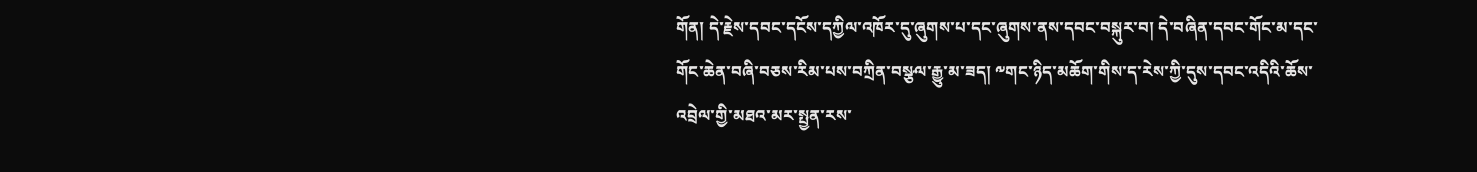གོན། དེ་རྗེས་དབང་དངོས་དཀྱིལ་འཁོར་དུ་ཞུགས་པ་དང་ཞུགས་ནས་དབང་བསྐུར་བ། དེ་བཞིན་དབང་གོང་མ་དང་གོང་ཆེན་བཞི་བཅས་རིམ་པས་བཀྲིན་བསྩལ་རྒྱུ་མ་ཟད། ༸གང་ཉིད་མཆོག་གིས་ད་རེས་ཀྱི་དུས་དབང་འདིའི་ཆོས་འབྲེལ་གྱི་མཐའ་མར་སྤྱན་རས་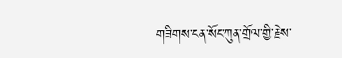གཟིགས་ངན་སོང་ཀུན་གྲོལ་གྱི་རྗེས་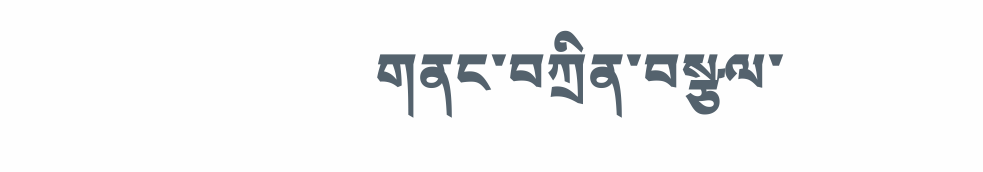གནང་བཀྲིན་བསྩལ་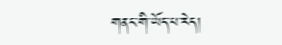གནང་གི་ཡོད་པ་རེད།